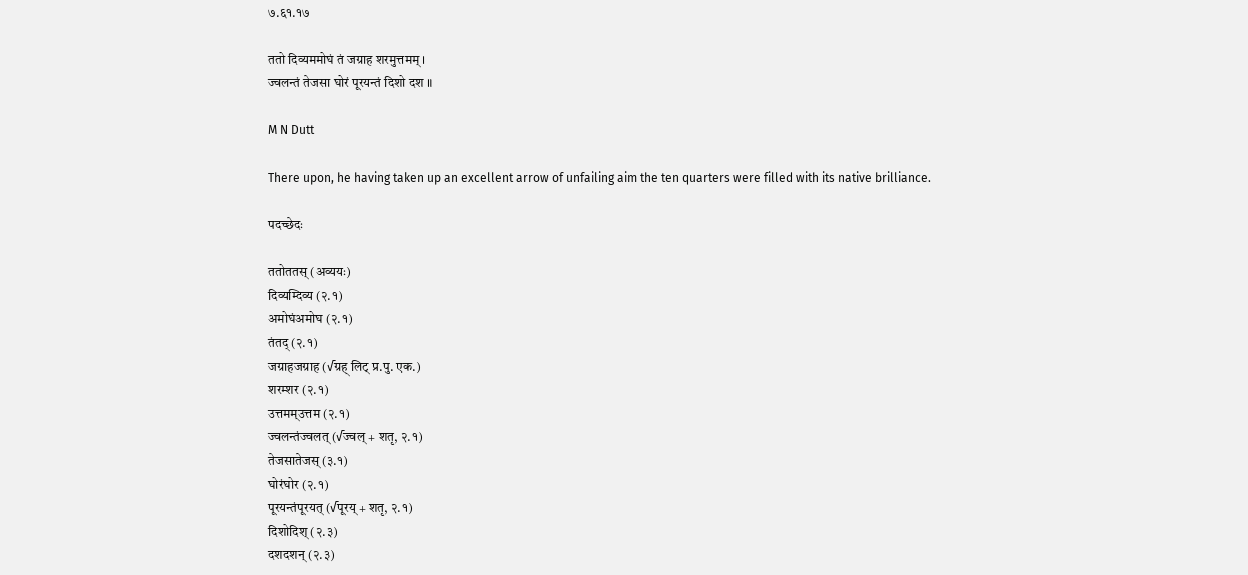७.६१.१७

ततो दिव्यममोघं तं जग्राह शरमुत्तमम् ।
ज्वलन्तं तेजसा घोरं पूरयन्तं दिशो दश ॥

M N Dutt

There upon, he having taken up an excellent arrow of unfailing aim the ten quarters were filled with its native brilliance.

पदच्छेदः

ततोततस् (अव्ययः)
दिव्यम्दिव्य (२.१)
अमोघंअमोघ (२.१)
तंतद् (२.१)
जग्राहजग्राह (√ग्रह् लिट् प्र.पु. एक.)
शरम्शर (२.१)
उत्तमम्उत्तम (२.१)
ज्वलन्तंज्वलत् (√ज्वल् + शतृ, २.१)
तेजसातेजस् (३.१)
घोरंघोर (२.१)
पूरयन्तंपूरयत् (√पूरय् + शतृ, २.१)
दिशोदिश् (२.३)
दशदशन् (२.३)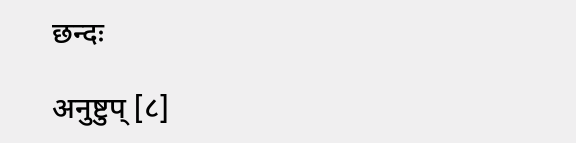छन्दः

अनुष्टुप् [८]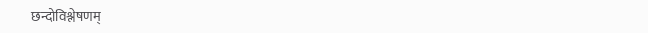छन्दोविश्लेषणम्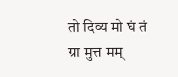तो दिव्य मो घं तं
ग्रा मुत्त मम्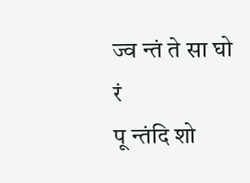ज्व न्तं ते सा घो रं
पू न्तंदि शो